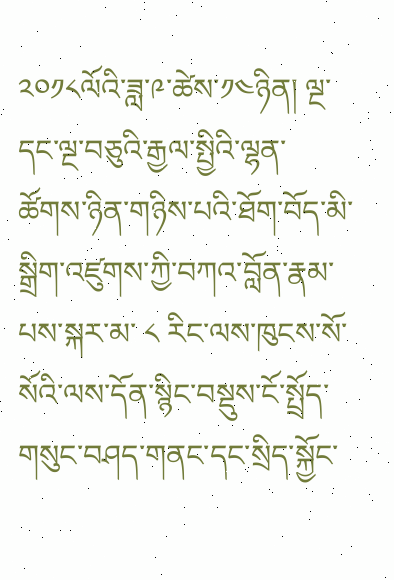༢༠༡༨ལོའི་ཟླ་༩་ཚེས་༡༤ཉིན། ལྔ་དང་ལྔ་བཅུའི་རྒྱལ་སྤྱིའི་ལྷན་ཚོགས་ཉིན་གཉིས་པའི་ཐོག་བོད་མི་སྒྲིག་འཛུགས་ཀྱི་བཀའ་བློན་རྣམ་པས་སྐར་མ་ ༨ རིང་ལས་ཁུངས་སོ་སོའི་ལས་དོན་སྙིང་བསྡུས་ངོ་སྤྲོད་གསུང་བཤད་གནང་དང་སྲིད་སྐྱོང་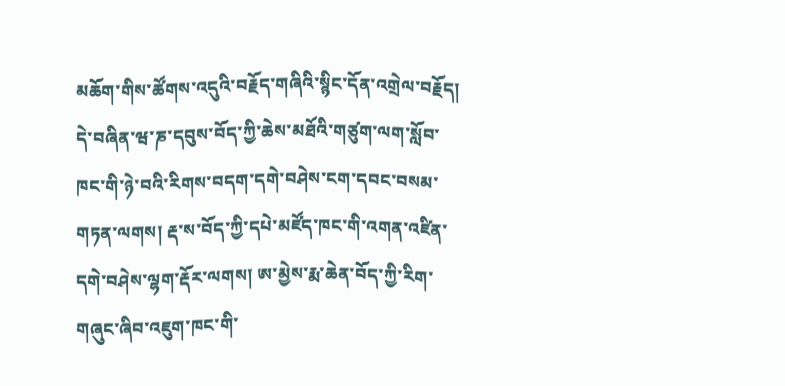མཆོག་གིས་ཚོགས་འདུའི་བརྗོད་གཞིའི་སྙིང་དོན་འགྲེལ་བརྗོད། དེ་བཞིན་ཝ་ཎ་དབུས་བོད་ཀྱི་ཆེས་མཐོའི་གཙུག་ལག་སློབ་ཁང་གི་ཉེ་བའི་རིགས་བདག་དགེ་བཤེས་ངག་དབང་བསམ་གཏན་ལགས། རྡ་ས་བོད་ཀྱི་དཔེ་མཛོད་ཁང་གི་འགན་འཛིན་དགེ་བཤེས་ལྷག་རྡོར་ལགས། ཨ་མྱེས་རྨ་ཆེན་བོད་ཀྱི་རིག་གཞུང་ཞིབ་འཇུག་ཁང་གི་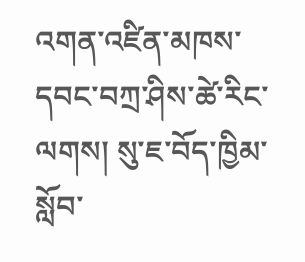འགན་འཛིན་མཁས་དབང་བཀྲ་ཤིས་ཚེ་རིང་ལགས། སུ་ཇ་བོད་ཁྱིམ་སློབ་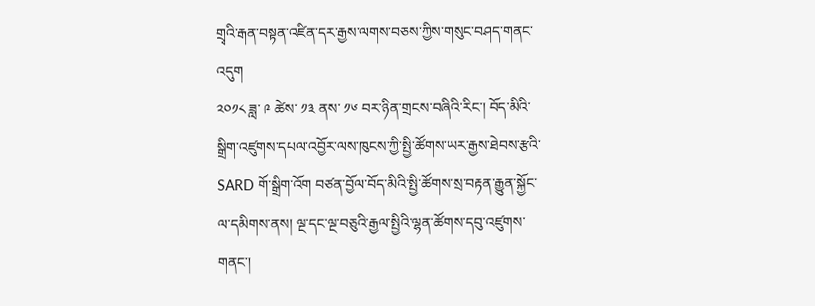གྲྭའི་རྒན་བསྟན་འཛིན་དར་རྒྱས་ལགས་བཅས་ཀྱིས་གསུང་བཤད་གནང་འདུག
༢༠༡༨ ཟླ་ ༩ ཚེས་ ༡༣ ནས་ ༡༦ བར་ཉིན་གྲངས་བཞིའི་རིང་། བོད་མིའི་སྒྲིག་འཛུགས་དཔལ་འབྱོར་ལས་ཁུངས་ཀྱི་སྤྱི་ཚོགས་ཡར་རྒྱས་ཐེབས་རྩའི་ SARD གོ་སྒྲིག་འོག བཙན་བྱོལ་བོད་མིའི་སྤྱི་ཚོགས་སྲ་བརྟན་རྒྱུན་སྐྱོང་ལ་དམིགས་ནས། ལྔ་དང་ལྔ་བཅུའི་རྒྱལ་སྤྱིའི་ལྷན་ཚོགས་དབུ་འཛུགས་གནང་།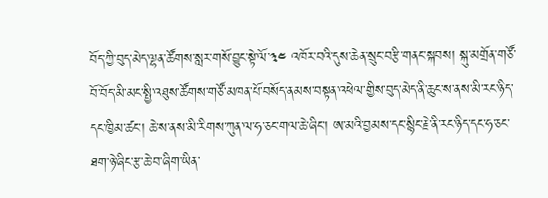བོད་ཀྱི་བུད་མེད་ལྷན་ཚོགས་སླར་གསོ་བྱུང་སྟེ་ལོ་༣༤ འཁོར་བའི་དུས་ཆེན་སྲུང་བརྩི་གནང་སྐབས། སྐུ་མགྲོན་གཙོ་བོ་བོད་མི་མང་སྤྱི་འཐུས་ཚོགས་གཙོ་མཁན་པོ་བསོད་ནམས་བསྟན་འཕེལ་གྱིས་བུད་མེད་ནི་ཆུང་ས་ནས་མི་རང་ཉིད་དང་ཁྱིམ་ཚང་། ཆེ་ས་ནས་མི་རིགས་ཀུན་ལ་ཧ་ཅང་གལ་ཆེ་ཞིང་། ཨ་མའི་བྱམས་དང་སྙིང་རྗེ་ནི་རང་ཉིད་དང་ཧ་ཅང་ཐག་ཉེ་ཞིང་རྩ་ཆེ་བ་ཞིག་ཡིན་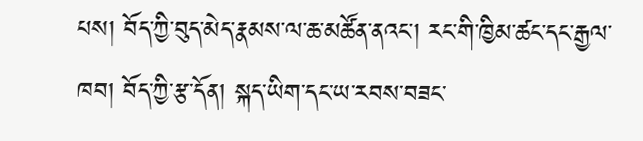པས། བོད་ཀྱི་བུད་མེད་རྣམས་ལ་ཆ་མཚོན་ནའང་། རང་གི་ཁྱིམ་ཚང་དང་རྒྱལ་ཁབ། བོད་ཀྱི་རྩ་དོན། སྐད་ཡིག་དང་ཡ་རབས་བཟང་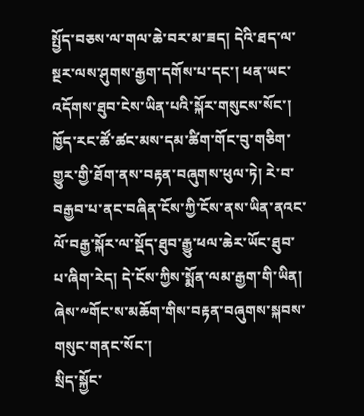སྤྱོད་བཅས་ལ་གལ་ཆེ་བར་མ་ཟད། དེའི་ཐད་ལ་སྔར་ལས་ཤུགས་རྒྱག་དགོས་པ་དང་། ཕན་ཡང་འདོགས་ཐུབ་ངེས་ཡིན་པའི་སྐོར་གསུངས་སོང་།
ཁྱོད་རང་ཚོ་ཚང་མས་དམ་ཚིག་གོང་བུ་གཅིག་གྱུར་གྱི་ཐོག་ནས་བརྟན་བཞུགས་ཕུལ་ཏེ། རེ་བ་བརྒྱབ་པ་ནང་བཞིན་ངོས་ཀྱི་ངོས་ནས་ཡིན་ནའང་ལོ་བརྒྱ་སྐོར་ལ་སྡོད་ཐུབ་རྒྱུ་ཕལ་ཆེར་ཡོང་ཐུབ་པ་ཞིག་རེད། དེ་ངོས་ཀྱིས་སྨོན་ལམ་རྒྱག་གི་ཡིན། ཞེས་༸གོང་ས་མཆོག་གིས་བརྟན་བཞུགས་སྐབས་གསུང་གནང་སོང་།
སྲིད་སྐྱོང་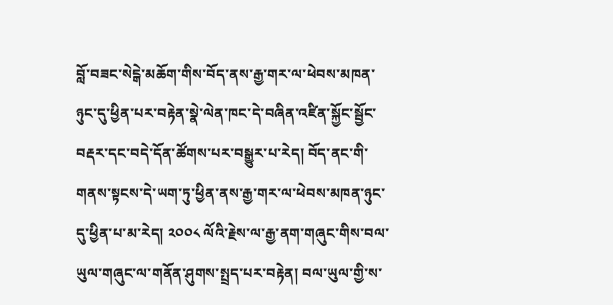བློ་བཟང་སེངྒེ་མཆོག་གིས་བོད་ནས་རྒྱ་གར་ལ་ཕེབས་མཁན་ཉུང་དུ་ཕྱིན་པར་བརྟེན་སྣེ་ལེན་ཁང་དེ་བཞིན་འཛིན་སྐྱོང་སྦྱོང་བརྡར་དང་བདེ་དོན་ཚོགས་པར་བསྒྱུར་པ་རེད། བོད་ནང་གི་གནས་སྟངས་དེ་ཡག་ཏུ་ཕྱིན་ནས་རྒྱ་གར་ལ་ཕེབས་མཁན་ཉུང་དུ་ཕྱིན་པ་མ་རེད། ༢༠༠༨ ལོའི་རྗེས་ལ་རྒྱ་ནག་གཞུང་གིས་བལ་ཡུལ་གཞུང་ལ་གནོན་ཤུགས་སྤྲད་པར་བརྟེན། བལ་ཡུལ་གྱི་ས་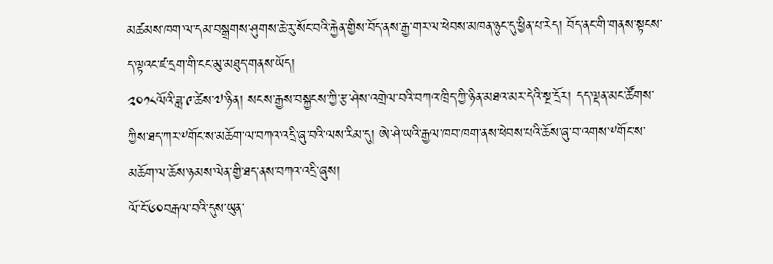མཚམས་ཁག་ལ་དམ་བསྒྲགས་ཤུགས་ཆེ་རུ་སོང་བའི་རྐྱེན་གྱིས་བོད་ནས་རྒྱ་གར་ལ་ཕེབས་མཁན་ཉུང་དུ་ཕྱིན་པ་རེད། བོད་ནང་གི་གནས་སྟངས་ད་ལྟའང་ཛ་དྲག་གི་ངང་མུ་མཐུད་གནས་ཡོད།
༢༠༡༨ལོའི་ཟླ་༩་ཚེས་༧་ཉིན། སངས་རྒྱས་བསྐྱངས་ཀྱི་རྩ་ཤེས་འགྲེལ་བའི་བཀའ་ཁྲིད་ཀྱི་ཉིན་མཐའ་མར་དེའི་སྔ་དྲོར། དད་ལྡན་མང་ཚོགས་ཀྱིས་ཐད་ཀར་༸གོང་ས་མཆོག་ལ་བཀའ་འདྲི་ཞུ་བའི་ལས་རིམ་དུ། ཨེ་ཤེ་ཡའི་རྒྱལ་ཁབ་ཁག་ནས་ཕེབས་པའི་ཆོས་ཞུ་བ་འགས་༸གོང་ས་མཆོག་ལ་ཆོས་ཉམས་ལེན་གྱི་ཐད་ནས་བཀའ་འདྲི་ཞུས།
ལོ་ངོ་༦༠བརྒལ་བའི་དུས་ཡུན་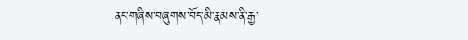ནང་གཞིས་བཞུགས་བོད་མི་རྣམས་ནི་རྒྱ་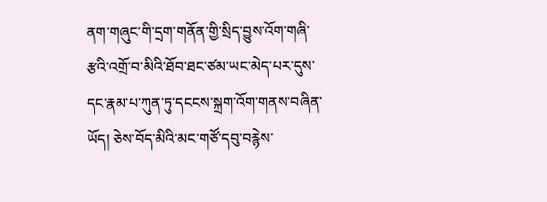ནག་གཞུང་གི་དྲག་གནོན་གྱི་སྲིད་བྱུས་འོག་གཞི་རྩའི་འགྲོ་བ་མིའི་ཐོབ་ཐང་ཙམ་ཡང་མེད་པར་དུས་དང་རྣམ་པ་ཀུན་ཏུ་དངངས་སྐྲག་འོག་གནས་བཞིན་ཡོད། ཅེས་བོད་མིའི་མང་གཙོ་དབུ་བརྙེས་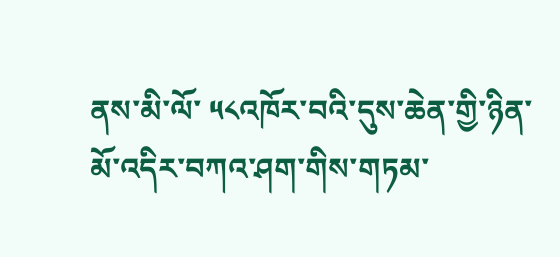ནས་མི་ལོ་ ༥༨འཁོར་བའི་དུས་ཆེན་གྱི་ཉིན་མོ་འདིར་བཀའ་ཤག་གིས་གཏམ་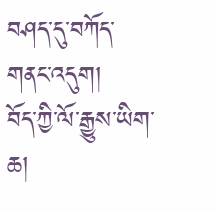བཤད་དུ་བཀོད་གནང་འདུག།
བོད་ཀྱི་ལོ་རྒྱུས་ཡིག་ཆ།